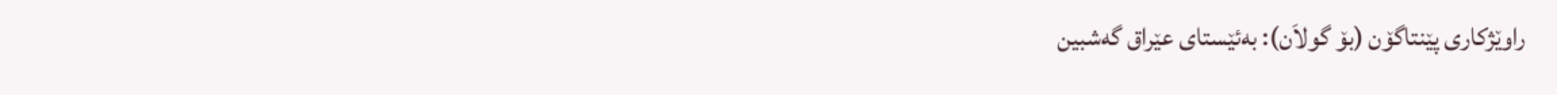راوێژكارى پێنتاگۆن (بۆ گولاَن): به‌ئێستاى عێراق گه‌شبین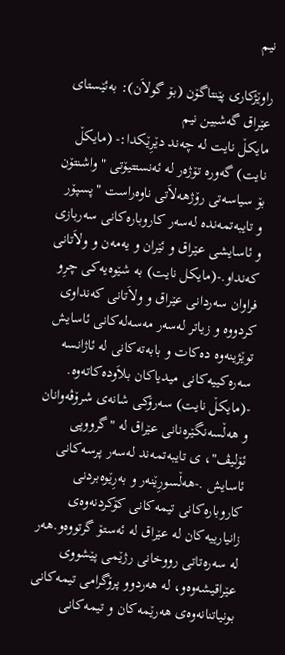نیم

راوێژكارى پێنتاگۆن (بۆ گولاَن): به‌ئێستاى عێراق گه‌شبین نیم
مایكڵ نایت له‌ چه‌ند دێرِێكدا:- (مایكڵ نایت) گه‌وره‌ تۆژه‌ر له‌ ئه‌نستتیۆتی "واشنتۆن بۆ سیاسه‌تى رۆژهه‌لاَتى ناوه‌راست "پسپۆر و تایبه‌تمه‌نده‌ له‌سه‌ر كاروباره‌كانی سه‌ربازی و ئاسایشی عێراق و ئێران و یه‌مه‌ن و ولاَتانی كه‌نداو.-(مایكل نایت) به‌ شێوه‌یه‌كی چرِو فراوان سه‌ردانی عێراق و ولاَتانی كه‌نداوی كردووه‌ و زیاتر له‌سه‌ر مه‌سه‌له‌كانی ئاسایش توێژینه‌وه‌ ده‌كات و بابه‌ته‌كانى له‌ ئاژانسه‌ سه‌ره‌كییه‌كانی میدیاكان بلاَوده‌كاته‌وه‌. -(مایكڵ نایت) سه‌رۆكی شانه‌ی شرۆڤه‌وانان و هه‌ڵسه‌نگێره‌نانی عێراق له‌ "گرووپی ئۆلیڤ"، ى تایبه‌تمه‌ند له‌سه‌ر پرسه‌كانى ئاسایش .-هه‌ڵسورِێنه‌ر و به‌رِێوه‌بردنی كاروباره‌كانی تیمه‌كانی كۆكردنه‌وه‌ی زانیارییه‌كان له‌ عێراق له‌ ئه‌ستۆ گرتووه‌و.هه‌ر له‌ سه‌ره‌تاتى رووخانى رژێمى پێشووى عێراقیشه‌وه‌و، له‌ هه‌ردوو پرۆگرامى تیمه‌كانی بونیاتنانه‌وه‌ی هه‌رێمه‌كان و تیمه‌كانی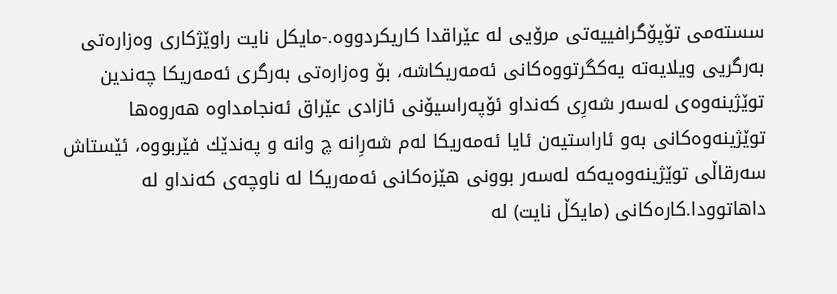سسته‌می تۆپۆگرافییه‌تی مرۆیی له‌ عێراقدا كاریكردووه‌.-مایكل نایت راوێژكاری وه‌زاره‌تی به‌رگریی ویلایه‌ته‌ یه‌كگرتووه‌كانی ئه‌مه‌ریكاشه‌، بۆ وه‌زاره‌تى به‌رگرى ئه‌مه‌ریكا چه‌ندین توێژینه‌وه‌ى له‌سه‌ر شه‌رِى كه‌نداو ئۆپه‌راسیۆنى ئازادى عێراق ئه‌نجامداوه‌ هه‌روه‌ها توێژینه‌وه‌كانى به‌و ئاراستیه‌ن ئایا ئه‌مه‌ریكا له‌م شه‌رِانه‌ چ وانه‌ و په‌ندێك فێربووه‌، ئێستاش سه‌رقاڵى توێژینه‌وه‌یه‌كه‌ له‌سه‌ر بوونى هێزه‌كانى ئه‌مه‌ریكا له‌ ناوچه‌ى كه‌نداو له‌ داهاتوودا.كاره‌كانی (مایكڵ نایت) له‌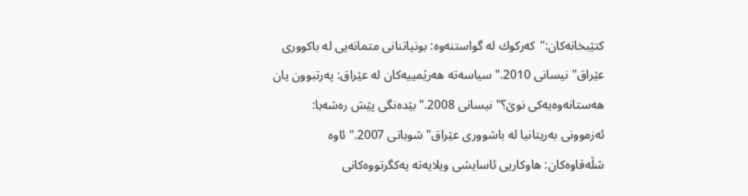كتێبخانه‌كان:"كه‌ركوك له‌ گواستنه‌وه‌: بونیاتنانی متمانه‌یی له‌ باكووری عێراق" نیسانی 2010."سیاسه‌ته‌ هه‌رێمییه‌كان له‌ عێراق: په‌رتبوون یان هه‌ستانه‌وه‌یه‌كی نوێ؟" نیسانی 2008."بێده‌نگی پێش ره‌شه‌با: ئه‌زموونی به‌ریتانیا له‌ باشووری عێراق" شوباتی 2007."ئاوه‌ شڵه‌قاوه‌كان: هاوكاریی ئاسایشی ویلایه‌ته‌ یه‌كگرتووه‌كانی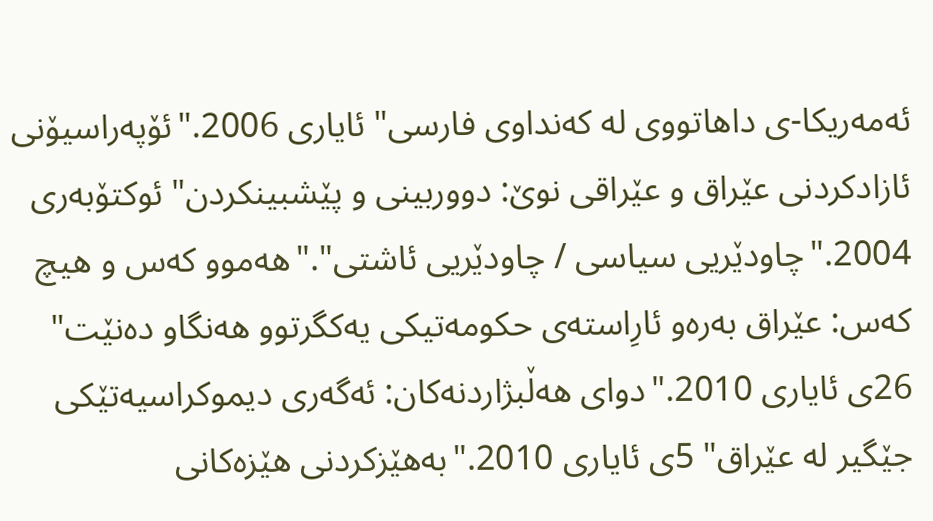ئه‌مه‌ریكا-ی داهاتووی له‌ كه‌نداوی فارسی" ئایاری 2006."ئۆپه‌راسیۆنی ئازادكردنی عێراق و عێراقی نوێ: دووربینی و پێشبینكردن" ئوكتۆبه‌ری 2004."چاودێریی سیاسی / چاودێریی ئاشتی"."هه‌موو كه‌س و هیچ كه‌س: عێراق به‌ره‌و ئارِاسته‌ی حكومه‌تیكی یه‌كگرتوو هه‌نگاو ده‌نێت" 26ی ئایاری 2010."دوای هه‌ڵبژاردنه‌كان: ئه‌گه‌ری دیموكراسیه‌تێكی جێگیر له‌ عێراق" 5ی ئایاری 2010."به‌هێزكردنی هێزه‌كانی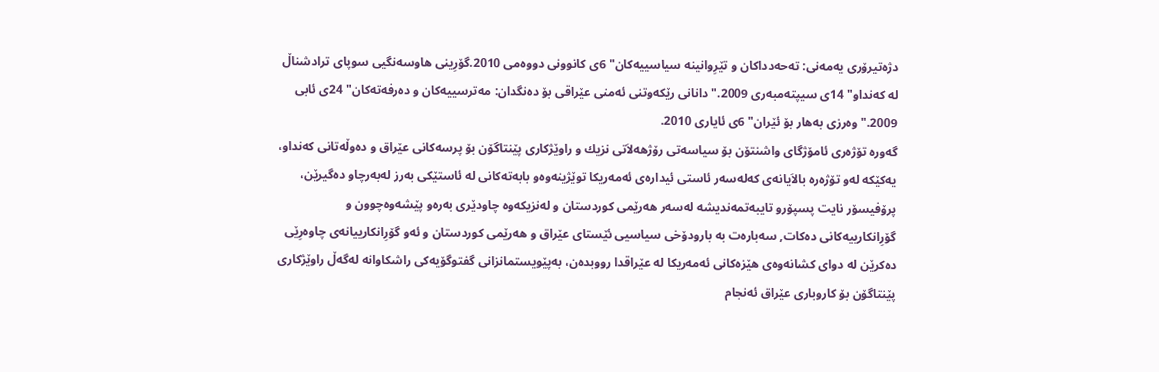دژه‌تیرۆری یه‌مه‌نی: ته‌حه‌دداكان و تێرِوانینه‌ سیاسییه‌كان" 6ی كانوونی دووه‌می 2010.گۆرِینی هاوسه‌نگیی سوپای ترادشناڵ له‌ كه‌نداو" 14ی سیپته‌مبه‌ری 2009."دانانی رێكه‌وتنی ئه‌منی عێراقی بۆ ده‌نگدان: مه‌ترسییه‌كان و ده‌رفه‌ته‌كان" 24ی ئابی 2009."وه‌رزی به‌هار بۆ ئێران" 6ی ئایاری 2010.
گه‌وره‌ تۆژه‌رى ئامۆژگاى واشنتۆن بۆ سیاسه‌تى رۆژهه‌لاَتى نزیك و راوێژكارى پێنتاگۆن بۆ پرسه‌كانى عێراق و ده‌وڵه‌تانى كه‌نداو، یه‌كێكه‌ له‌و تۆژه‌ره‌ بالاَیانه‌ى كه‌له‌سه‌ر ئاستى ئیداره‌ى ئه‌مه‌ریكا توێژینه‌وه‌و بابه‌ته‌كانى له‌ ئاستێكى به‌رز له‌به‌رچاو ده‌گیرێن، پرۆفیسۆر نایت پسپۆرو تایبه‌تمه‌ندیشه‌ له‌سه‌ر هه‌رێمى كوردستان و له‌نزیكه‌وه‌ چاودێرى به‌ره‌و پێشه‌وه‌چوون و گۆرِانكارییه‌كانى ده‌كات, سه‌باره‌ت به‌ بارودۆخى سیاسیى ئێستاى عێراق و هه‌رێمى كوردستان و ئه‌و گۆرِانكارییانه‌ى چاوه‌رِێى ده‌كرێن له‌ دواى كشانه‌وه‌ى هێزه‌كانى ئه‌مه‌ریكا له‌ عێراقدا رووبده‌ن، به‌پێویستمانزانى گفتوگۆیه‌كى راشكاوانه‌ له‌گه‌ڵ راوێژكارى پێنتاگۆن بۆ كاروبارى عێراق ئه‌نجام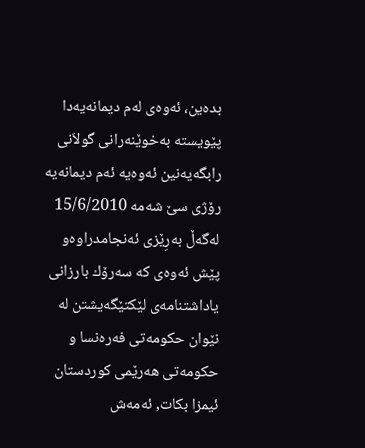بده‌ین، ئه‌وه‌ى له‌م دیمانه‌یه‌دا پێویسته‌ به‌خوێنه‌رانى گولاَنى رابگه‌یه‌نین ئه‌وه‌یه‌ ئه‌م دیمانه‌یه‌ رۆژى سێ شه‌مه‌ 15/6/2010 له‌گه‌ڵ به‌رِێزى ئه‌نجامدراوه‌و پێش ئه‌وه‌ى كه‌ سه‌رۆك بارزانى یاداشتنامه‌ى لێكتێگه‌یشتن له‌ نێوان حكومه‌تى فه‌ره‌نسا و حكومه‌تى هه‌رێمى كوردستان ئیمزا بكات, ئه‌مه‌ش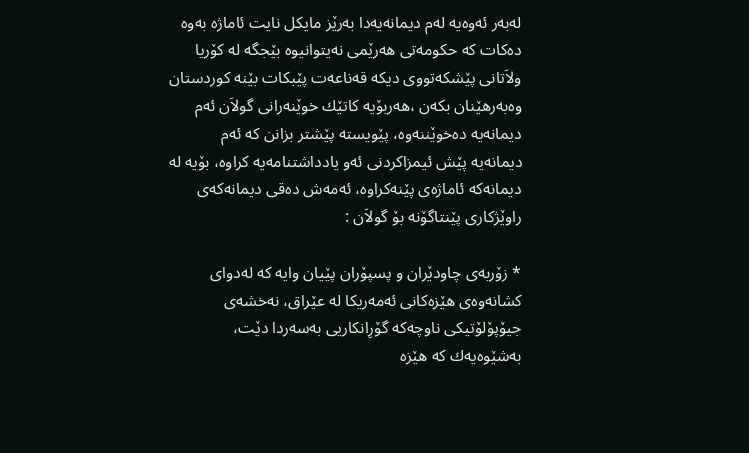له‌به‌ر ئه‌وه‌یه‌ له‌م دیمانه‌یه‌دا به‌رێز مایكل نایت ئاماژه‌ به‌وه‌ ده‌كات كه‌ حكومه‌تى هه‌رێمى نه‌یتوانیوه‌ بێجگه‌ له‌ كۆریا ولاَتانى پێشكه‌تووى دیكه‌ قه‌ناعه‌ت پێبكات بێنه‌ كوردستان وه‌به‌رهێنان بكه‌ن ،هه‌ربۆیه‌ كاتێك خوێنه‌رانى گولاَن ئه‌م دیمانه‌یه‌ ده‌خوێننه‌وه‌، پێویسته‌ پێشتر بزانن كه‌ ئه‌م دیمانه‌یه‌ پێش ئیمزاكردنى ئه‌و یادداشتنامه‌یه‌ كراوه‌، بۆیه‌ له‌ دیمانه‌كه‌ ئاماژه‌ى پێنه‌كراوه‌، ئه‌مه‌ش ده‌قى دیمانه‌كه‌ى راوێژكارى پێنتاگۆنه‌ بۆ گولاَن :

* زۆربه‌ی چاودێران و پسپۆران پێیان وایه‌ كه‌ له‌دوای كشانه‌وه‌ی هێزه‌كانی ئه‌مه‌ریكا له‌ عێراق، نه‌خشه‌ی جیۆپۆلۆتیكی ناوچه‌كه‌ گۆرِانكاریی به‌سه‌ردا دێت، به‌شێوه‌یه‌ك كه‌ هێزه‌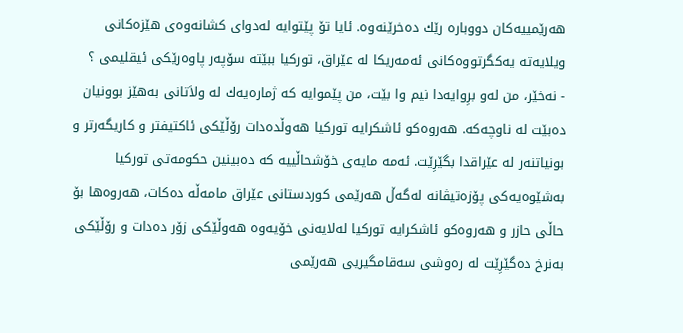هه‌رێمییه‌كان دووباره‌ رێك ده‌خرێنه‌وه‌. ئایا تۆ پێتوایه‌ له‌دوای كشانه‌وه‌ی هێزه‌كانی ویلایه‌ته‌ یه‌كگرتووه‌كانی ئه‌مه‌ریكا له‌ عێراق، توركیا ببێته‌ سۆپه‌ر پاوه‌رێكى ئیقلیمى ؟
- نه‌خێر، من له‌و برِوایه‌دا نیم وا بێت، من پێموایه‌ كه‌ ژماره‌یه‌ك له‌ ولاَتانی به‌هێز بوونیان ده‌بێت له‌ ناوچه‌كه‌. هه‌روه‌كو ئاشكرایه‌ توركیا هه‌وڵده‌دات رۆڵێكی ئاكتیفتر و كاریگه‌رتر و بونیاتنه‌ر له‌ عێراقدا بگێرِێت. ئه‌مه‌ مایه‌ی خۆشحاڵییه‌ كه‌ ده‌بینین حكومه‌تی توركیا به‌شێوه‌یه‌كی پۆزه‌تیڤانه‌ له‌گه‌ڵ هه‌رێمی كوردستانی عێراق مامه‌ڵه‌ ده‌كات، هه‌روه‌ها بۆ حاڵی حازر و هه‌روه‌كو ئاشكرایه‌ توركیا له‌لایه‌نی خۆیه‌وه‌ هه‌وڵێكی زۆر ده‌دات و رۆڵێكی به‌نرخ ده‌گێرِێت له‌ ره‌وشی سه‌قامگیریی هه‌رێمى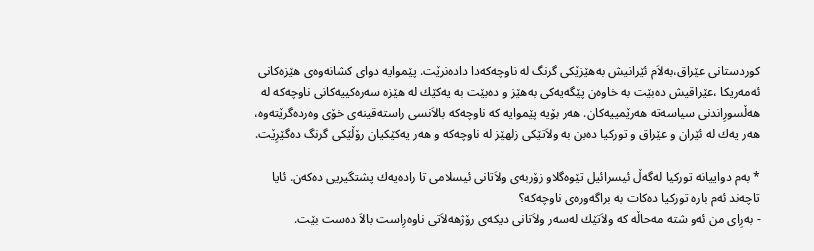كوردستانى عێراق،به‌لاَم ئێرانیش به‌هێزێكی گرنگ له‌ ناوچه‌كه‌دا داده‌نرێت. پێموایه‌ دواى كشانه‌وه‌ى هێزه‌كانى ئه‌مه‌ریكا ،عێراقیش ده‌بێت به‌ خاوه‌ن پێگه‌یه‌كی به‌هێز و ده‌بێت به‌ یه‌كێك له‌ هێزه‌ سه‌ره‌كییه‌كانی ناوچه‌كه‌ له‌ هه‌ڵسورِاندنی سیاسه‌ته‌ هه‌رێمییه‌كان. هه‌ر بۆیه‌ پێموایه‌ كه‌ ناوچه‌كه‌ بالاَنسی راسته‌قینه‌ی خۆی وه‌رده‌گرێته‌وه‌، هه‌ر یه‌ك له‌ ئێران و عێراق و توركیا ده‌بن به‌ ولاَتێكی زلهێز له‌ ناوچه‌كه‌ و هه‌ر یه‌كێكیان رۆڵێكی گرنگ ده‌گێرِێت.

* به‌م دواییانه‌ توركیا له‌گه‌ڵ ئیسرائیل تێوه‌گلاو زۆربه‌ی ولاَتانی ئیسلامی تا راده‌یه‌ك پشتگیریی ده‌كه‌ن. ئایا تاچه‌ند ئه‌م باره‌ توركیا ده‌كات به‌ براگه‌وره‌ی ناوچه‌كه‌؟
- به‌رِای من ئه‌و شته‌ مه‌حاڵه‌ كه‌ ولاَتێك له‌سه‌ر ولاَتانی دیكه‌ی رۆژهه‌لاَتی ناوه‌رِاست بالاَ ده‌ست بێت.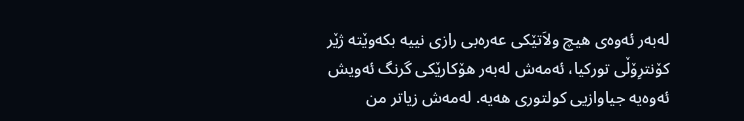له‌به‌ر ئه‌وه‌ی هیچ ولاَتێكی عه‌ره‌بی رازی نییه‌ بكه‌وێته‌ ژێر كۆنترِۆڵی توركیا، ئه‌مه‌ش له‌به‌ر هۆكارێكى گرنگ ئه‌ویش ئه‌وه‌یه‌ جیاوازیی كولتوری هه‌یه‌. له‌مه‌ش زیاتر من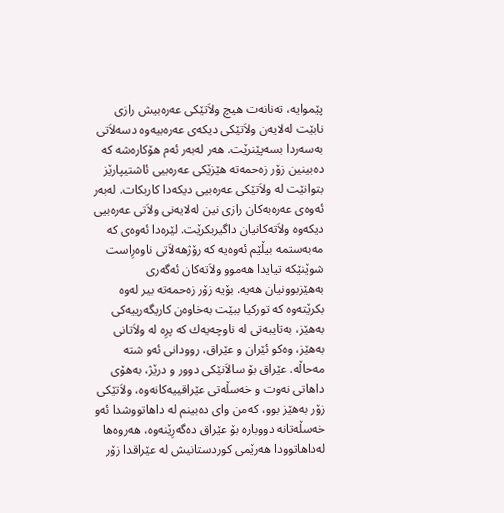پێموایه‌، ته‌نانه‌ت هیچ ولاَتێكی عه‌ره‌بیش رازی نابێت له‌لایه‌ن ولاَتێكی دیكه‌ی عه‌ره‌بیه‌وه‌ دسه‌لاَتی به‌سه‌ردا بسه‌پێنرێت. هه‌ر له‌به‌ر ئه‌م هۆكاره‌شه‌ كه‌ ده‌بینین زۆر زه‌حمه‌ته‌ هێزێكی عه‌ره‌بیی ئاشتیپارێز بتوانێت له‌ ولاَتێكی عه‌ره‌بیی دیكه‌دا كاربكات. له‌به‌ر ئه‌وه‌ی عه‌ره‌به‌كان رازی نین له‌لایه‌نی ولاَتی عه‌ره‌بیی دیكه‌وه‌ ولاَته‌كانیان داگیربكرێت. لێره‌دا ئه‌وه‌ی كه‌ مه‌به‌ستمه‌ بیڵێم ئه‌وه‌یه‌ كه‌ رۆژهه‌لاَتی ناوه‌رِاست شوێنێكه‌ تیایدا هه‌موو ولاَته‌كان ئه‌گه‌ری به‌هێزبوونیان هه‌یه‌. بۆیه‌ زۆر زه‌حمه‌ته‌ بیر له‌وه‌ بكرێته‌وه‌ كه‌ توركیا ببێت به‌خاوه‌ن كاریگه‌رییه‌كی به‌هێز، به‌تایبه‌تی له‌ ناوچه‌یه‌ك كه‌ پرِه‌ له‌ ولاَتانی به‌هێز، وه‌كو ئێران و عێراق، روودانی ئه‌و شته‌ مه‌حاڵه‌. عێراق بۆ سالاَنێكى دوور و درێژ، به‌هۆی داهاتی نه‌وت و خه‌سڵه‌تى عێراقییه‌كانه‌وه‌، ولاَتێكی زۆر به‌هێز بوو، كه‌من واى ده‌بینم له‌ داهاتووشدا ئه‌و خه‌سڵه‌تانه‌ دووباره‌ بۆ عێراق ده‌گه‌رِێنه‌وه‌، هه‌روه‌ها له‌داهاتوودا هه‌رێمى كوردستانیش له‌ عێراقدا زۆر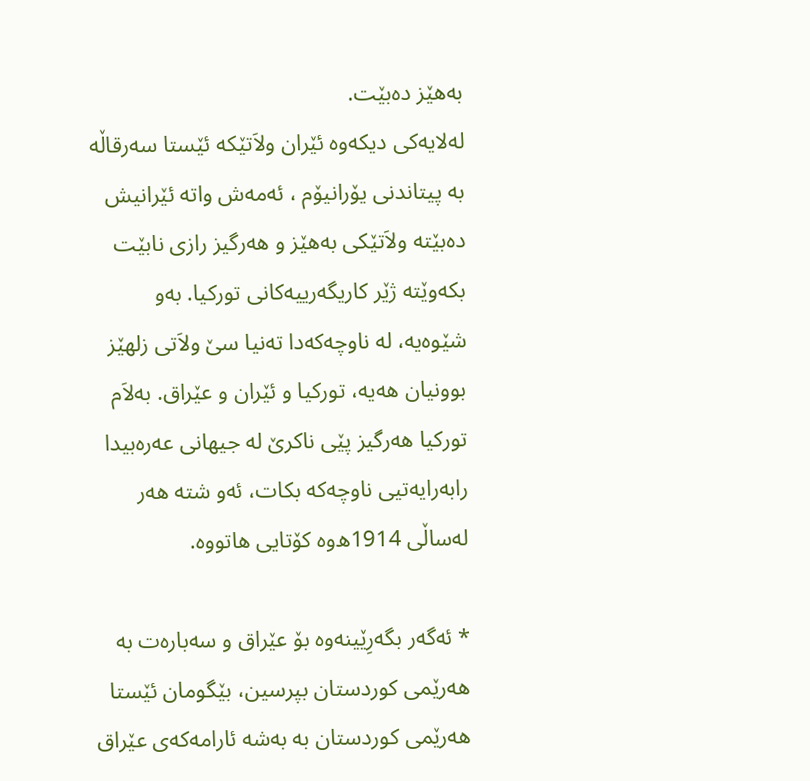به‌هێز ده‌بێت.
له‌لایه‌كی دیكه‌وه‌ ئێران ولاَتێكه‌ ئێستا سه‌رقاڵه‌ به‌ پیتاندنی یۆرانیۆم ، ئه‌مه‌ش واته‌ ئێرانیش ده‌بێته‌ ولاَتێكی به‌هێز و هه‌رگیز رازی نابێت بكه‌وێته‌ ژێر كاریگه‌رییه‌كانی توركیا. به‌و شێوه‌یه‌، له‌ ناوچه‌كه‌دا ته‌نیا سێ ولاَتی زلهێز بوونیان هه‌یه‌، توركیا و ئێران و عێراق. به‌لاَم توركیا هه‌رگیز پێی ناكرێ له‌ جیهانی عه‌ره‌بیدا رابه‌رایه‌تیی ناوچه‌كه‌ بكات، ئه‌و شته‌ هه‌ر له‌ساڵی 1914ه‌وه‌ كۆتایی هاتووه‌.

* ئه‌گه‌ر بگه‌رِێینه‌وه‌ بۆ عێراق و سه‌باره‌ت به‌ هه‌رێمی كوردستان بپرسین، بێگومان ئێستا هه‌رێمی كوردستان به‌ به‌شه‌ ئارامه‌كه‌ی عێراق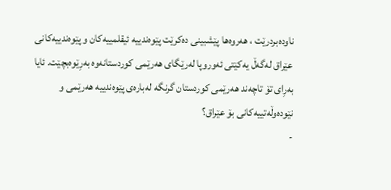ناوده‌بردرێت ، هه‌روه‌ها پێشبینی ده‌كرێت پێوه‌ندییه‌ ئیقلمییه‌كان و پێوه‌ندییه‌كانى عێراق له‌گه‌ڵ یه‌كێتی ئه‌وروپا له‌رێگای هه‌رێمی كوردستانه‌وه‌ به‌رِێوه‌بچێت. ئایا به‌رِای تۆ تاچه‌ند هه‌رێمی كوردستان گرنگه‌ له‌باره‌ی پێوه‌ندییه‌ هه‌رێمی و نێوده‌وڵه‌تییه‌كانی بۆ عێراق؟
-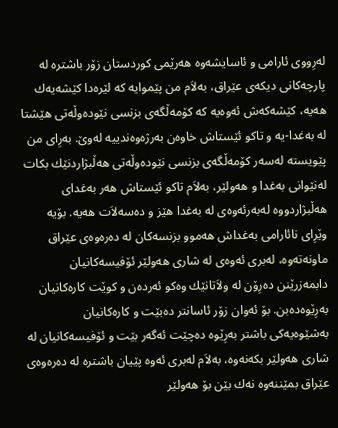له‌رِووی ئارامی و ئاسایشه‌وه‌ هه‌رێمی كوردستان زۆر باشتره‌ له‌ پارچه‌كانی دیكه‌ی عێراق، به‌لاَم من پێموایه‌ كه‌ لێره‌دا كێشه‌یه‌ك هه‌یه‌، كێشه‌كه‌ش ئه‌وه‌یه‌ كه‌ كۆمه‌ڵگه‌ی بزنسی نێوده‌وڵه‌تی هێشتا له‌ به‌غدا-یه‌ و تاكو ئێستاش خاوه‌ن به‌رژه‌وه‌ندییه‌ له‌وێ. به‌رِای من پێویسته‌ له‌سه‌ر كۆمه‌ڵگه‌ی بزنسی نێوده‌وڵه‌تی هه‌ڵبژاردنێك بكات له‌نێوانی به‌غدا و هه‌ولێر، به‌لاَم تاكو ئێستاش هه‌ر به‌غدای هه‌ڵبژاردووه‌ له‌به‌رئه‌وه‌ی له‌ به‌غدا هێز و ده‌سه‌لاَت هه‌یه‌. بۆیه‌ وێرِاى نائارامى به‌غداش هه‌موو بزنسه‌كان له‌ ده‌ره‌وه‌ی عێراق ماونه‌ته‌وه‌، له‌بری ئه‌وه‌ی له‌ شاری هه‌ولێر ئۆفیسه‌كانیان دابمه‌زرێنن ده‌رِۆن له‌ ولاَتانێك وه‌كو ئه‌رده‌ن و كوێت كاره‌كانیان به‌رِێوه‌ده‌بن. بۆ ئه‌وان زۆر ئاسانتر ده‌بێت و كاره‌كانیان به‌شێوه‌یه‌كی باشتر به‌رِێوه‌ ده‌چێت ئه‌گه‌ر بێت و ئۆفیسه‌كانیان له‌ شاری هه‌ولێر بكه‌نه‌وه‌، به‌لاَم له‌بری ئه‌وه‌ پێیان باشتره‌ له‌ ده‌ره‌وه‌ی عێراق بمێننه‌وه‌ نه‌ك بێن بۆ هه‌ولێر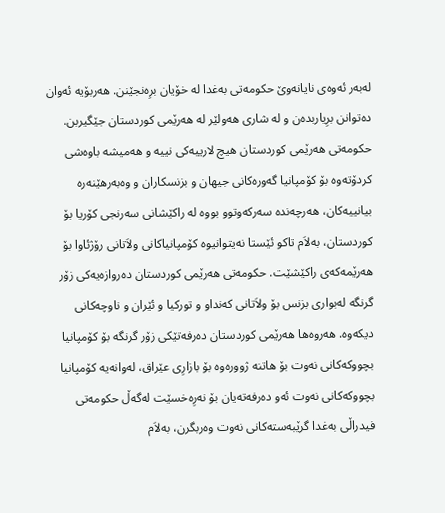له‌به‌ر ئه‌وه‌ی نایانه‌وێ حكومه‌تی به‌غدا له‌ خۆیان برِه‌نجێنن. هه‌ربۆیه‌ ئه‌وان ده‌توانن برِیاربده‌ن و له‌ شاری هه‌ولێر له‌ هه‌رێمی كوردستان جێگیربن. حكومه‌تی هه‌رێمی كوردستان هیچ لارییه‌كی نییه‌ و هه‌میشه‌ باوه‌شی كردۆته‌وه‌ بۆ كۆمپانیا گه‌وره‌كانی جیهان و بزنسكاران و وه‌به‌رهێنه‌ره‌ بیانییه‌كان، هه‌رچه‌نده‌ سه‌ركه‌وتوو بووه‌ له‌ راكێشانی سه‌رنجی كۆریا بۆ كوردستان، به‌لاَم تاكو ئێستا نه‌یتوانیوه‌ كۆمپانیاكانی ولاَتانی رۆژئاوا بۆ هه‌رێمه‌كه‌ی راكێشێت. حكومه‌تی هه‌رێمی كوردستان ده‌روازه‌یه‌كی زۆر گرنگه‌ له‌بواری بزنس بۆ ولاَتانی كه‌نداو و توركیا و ئێران و ناوچه‌كانی دیكه‌وه‌. هه‌روه‌ها هه‌رێمی كوردستان ده‌رفه‌تێكی زۆر گرنگه‌ بۆ كۆمپانیا بچووكه‌كانی نه‌وت بۆ هاتنه‌ ژووره‌وه‌ بۆ بازارِی عێراق، له‌وانه‌یه‌ كۆمپانیا بچووكه‌كانی نه‌وت ئه‌و ده‌رفه‌ته‌یان بۆ نه‌رِه‌خسێت له‌گه‌ڵ حكومه‌تی فیدراڵى به‌غدا گرێبه‌سته‌كانی نه‌وت وه‌ربگرن، به‌لاَم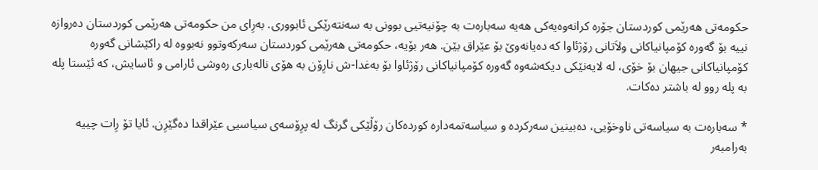حكومه‌تی هه‌رێمی كوردستان جۆره‌ كرانه‌وه‌یه‌كی هه‌یه‌ سه‌باره‌ت به‌ چۆنیه‌تیی بوونی به‌ سه‌نته‌رێكی ئابووری. به‌رِای من حكومه‌تی هه‌رێمی كوردستان ده‌روازه‌ نییه‌ بۆ گه‌وره‌ كۆمپانیاكانی ولاَتانی رۆژئاوا كه‌ ده‌یانه‌وێ بۆ عێراق بێن. هه‌ر بۆیه‌، حكومه‌تی هه‌رێمی كوردستان سه‌ركه‌وتوو نه‌بووه‌ له‌ راكێشانی گه‌وره‌ كۆمپانیاكانی جیهان بۆ خۆی، له‌ لایه‌نێكی دیكه‌شه‌وه‌ گه‌وره‌ كۆمپانیاكانی رۆژئاوا بۆ به‌غدا-ش نارِۆن به‌ هۆی ناله‌باری ره‌وشی ئارامی و ئاسایش، كه‌ ئێستا پله‌ به‌ پله‌ روو له‌ باشتر ده‌كات.

* سه‌باره‌ت به‌ سیاسه‌تی ناوخۆیی، ده‌بینین سه‌ركرده‌ و سیاسه‌تمه‌داره‌ كورده‌كان رۆڵێكی گرنگ له‌ پرِۆسه‌ی سیاسیی عێراقدا ده‌گێرِن. ئایا تۆ رِات چییه‌ به‌رامبه‌ر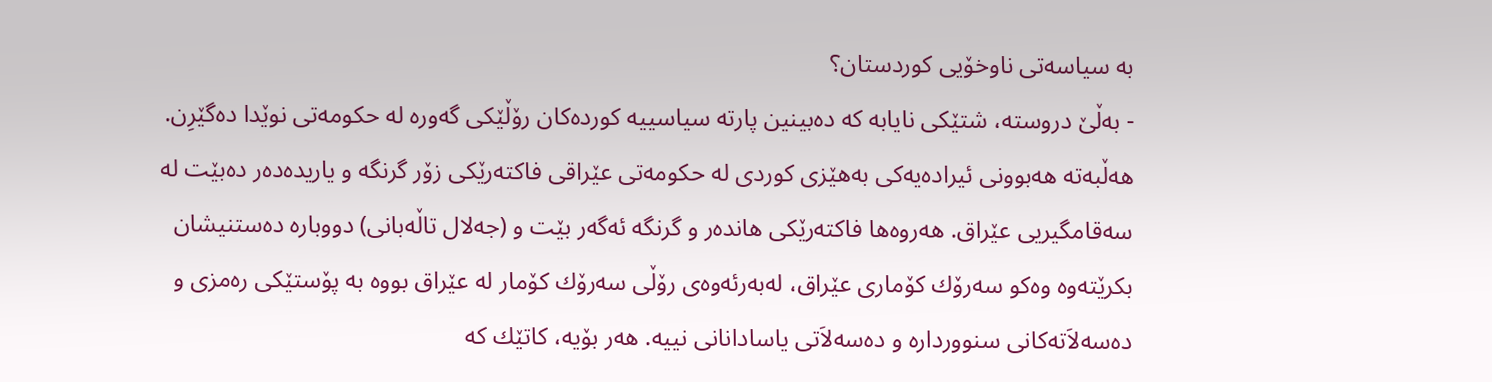به‌ سیاسه‌تی ناوخۆیی كوردستان؟
- به‌ڵێ دروسته‌، شتێكی نایابه‌ كه‌ ده‌بینین پارته‌ سیاسییه‌ كورده‌كان رۆڵێكی گه‌وره‌ له‌ حكومه‌تی نوێدا ده‌گێرِن. هه‌ڵبه‌ته‌ هه‌بوونی ئیراده‌یه‌كی به‌هێزی كوردی له‌ حكومه‌تی عێراقی فاكته‌رێكی زۆر گرنگه‌ و یاریده‌ده‌ر ده‌بێت له‌ سه‌قامگیریی عێراق. هه‌روه‌ها فاكته‌رێكی هانده‌ر و گرنگه‌ ئه‌گه‌ر بێت و (جه‌لال تاڵه‌بانی) دووباره‌ ده‌ستنیشان بكرێته‌وه‌ وه‌كو سه‌رۆك كۆماری عێراق، له‌به‌رئه‌وه‌ی رۆڵی سه‌رۆك كۆمار له‌ عێراق بووه‌ به‌ پۆستێكی ره‌مزی و ده‌سه‌لاَته‌كانی سنوورداره‌ و ده‌سه‌لاَتی یاسادانانی نییه‌. هه‌ر بۆیه‌، كاتێك كه‌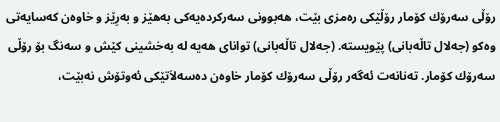رۆڵی سه‌رۆك كۆمار رۆڵێكی ره‌مزی بێت، هه‌بوونی سه‌ركرده‌یه‌كی به‌هێز و به‌رِێز و خاوه‌ن كه‌سایه‌تی وه‌كو (جه‌لال تاڵه‌بانی) پێویسته‌. (جه‌لال تاڵه‌بانی) توانای هه‌یه‌ له‌ به‌خشینی كێش و سه‌نگ بۆ رۆڵی سه‌رۆك كۆمار. ته‌نانه‌ت ئه‌گه‌ر رۆڵی سه‌رۆك كۆمار خاوه‌ن ده‌سه‌لاَتێكی ئه‌وتۆش نه‌بێت،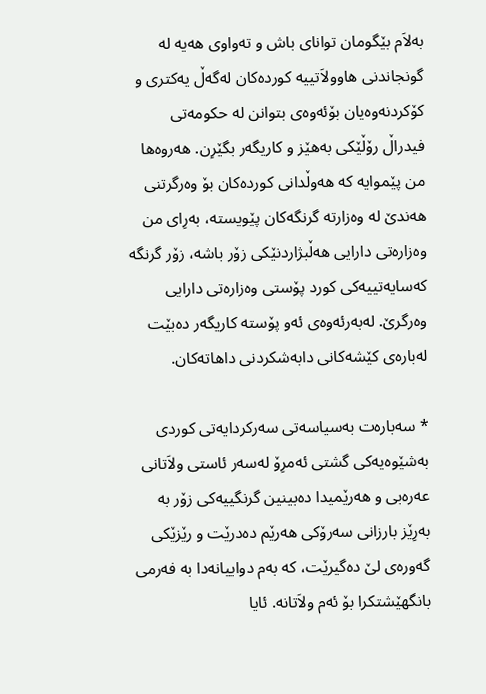به‌لاَم بێگومان توانای باش و ته‌واوی هه‌یه‌ له‌ گونجاندنی هاوولاَتییه‌ كورده‌كان له‌گه‌ڵ یه‌كتری و كۆكردنه‌وه‌یان بۆئه‌وه‌ی بتوانن له‌ حكومه‌تی فیدراڵ رۆڵێكی به‌هێز و كاریگه‌ر بگێرِن. هه‌روه‌ها من پێموایه‌ كه‌ هه‌وڵدانی كورده‌كان بۆ وه‌رگرتنی هه‌ندێ له‌ وه‌زارته‌ گرنگه‌كان پێویسته‌، به‌رِای من وه‌زاره‌تی دارایی هه‌ڵبژاردنێكی زۆر باشه‌، زۆر گرنگه‌ كه‌سایه‌تییه‌كی كورد پۆستی وه‌زاره‌تی دارایی وه‌رگرێ. له‌به‌رئه‌وه‌ی ئه‌و پۆسته‌ كاریگه‌ر ده‌بێت له‌باره‌ی كێشه‌كانی دابه‌شكردنی داهاته‌كان.

* سه‌باره‌ت به‌سیاسه‌تی سه‌ركردایه‌تی كوردی به‌شێوه‌یه‌كی گشتی ئه‌مرِۆ له‌سه‌ر ئاستی ولاَتانی عه‌ره‌بی و هه‌رێمیدا ده‌بینین گرنگییه‌كی زۆر به‌ به‌رِێز بارزانی سه‌رۆكی هه‌رێم ده‌درێت و رێزێكی گه‌وره‌ی لێ ده‌گیرێت، كه‌ به‌م دواییانه‌دا به‌ فه‌رمی بانگهێشتكرا بۆ ئه‌م ولاَتانه‌. ئایا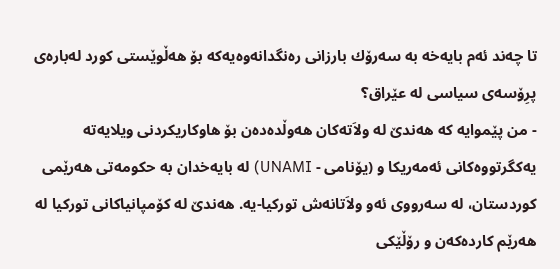تا چه‌ند ئه‌م بایه‌خه‌ به‌ سه‌رۆك بارزانی ره‌نگدانه‌وه‌یه‌كه‌ بۆ هه‌ڵوێستی كورد له‌باره‌ی پرِۆسه‌ی سیاسی له‌ عێراق؟
- من پێموایه‌ كه‌ هه‌ندێ له‌ ولاَته‌كان هه‌وڵده‌ده‌ن بۆ هاوكاریكردنی ویلایه‌ته‌ یه‌كگرتووه‌كانی ئه‌مه‌ریكا و (یۆنامی - UNAMI) له‌ بایه‌خدان به‌ حكومه‌تی هه‌رێمی كوردستان، له‌ سه‌رووی ئه‌و ولاَتانه‌ش توركیا-یه‌. هه‌ندێ له‌ كۆمپانیاكانی توركیا له‌ هه‌رێم كارده‌كه‌ن و رۆڵێكی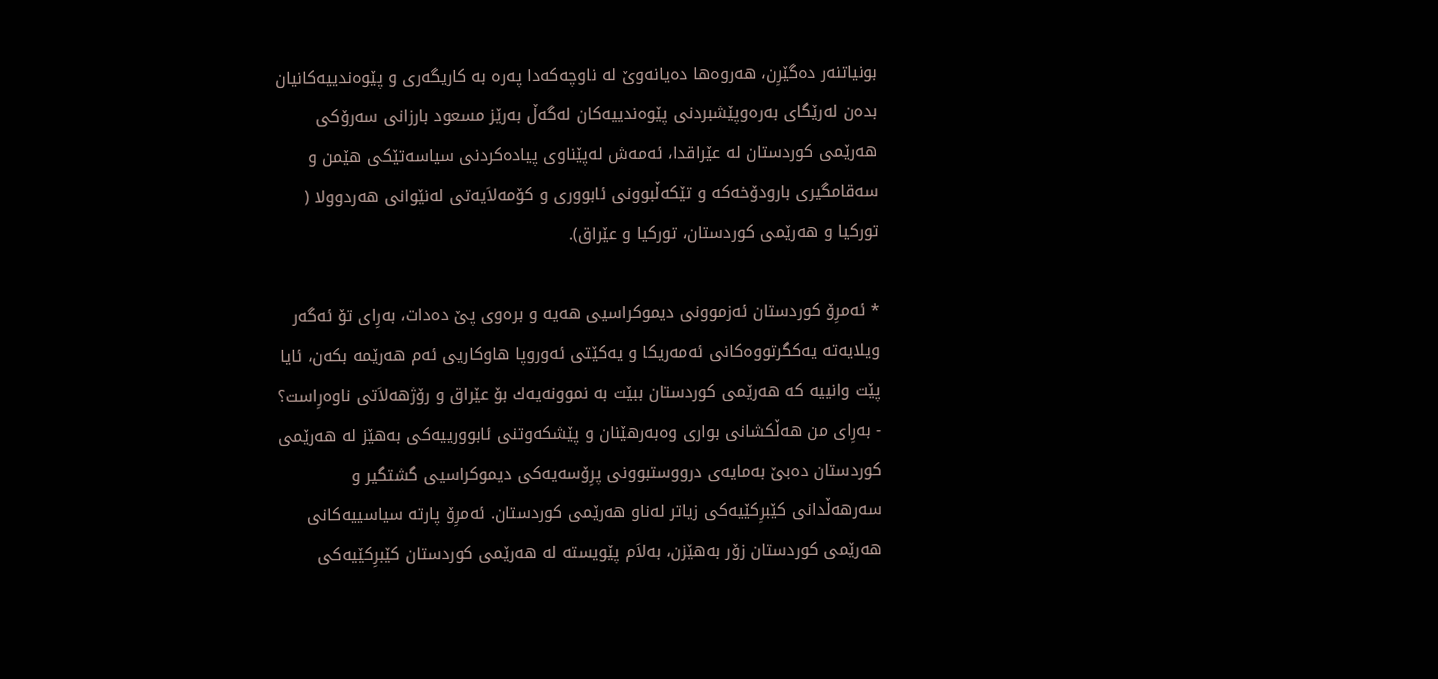بونیاتنه‌ر ده‌گێرِن، هه‌روه‌ها ده‌یانه‌وێ له‌ ناوچه‌كه‌دا په‌ره‌ به‌ كاریگه‌ری و پێوه‌ندییه‌كانیان بده‌ن له‌رێگای به‌ره‌وپێشبردنی پێوه‌ندییه‌كان له‌گه‌ڵ به‌رێز مسعود بارزانی سه‌رۆكى هه‌رێمى كوردستان له‌ عێراقدا، ئه‌مه‌ش له‌پێناوی پیاده‌كردنى سیاسه‌تێكى هێمن و سه‌قامگیرى بارودۆخه‌كه‌ و تێكه‌ڵبوونی ئابووری و كۆمه‌لاَیه‌تی له‌نێوانی هه‌ردوولا ( توركیا و هه‌رێمى كوردستان، توركیا و عێراق).

* ئه‌مرِۆ كوردستان ئه‌زموونی دیموكراسیی هه‌یه‌ و بره‌وی پێ ده‌دات، به‌رِای تۆ ئه‌گه‌ر ویلایه‌ته‌ یه‌كگرتووه‌كانی ئه‌مه‌ریكا و یه‌كێتی ئه‌وروپا هاوكاریی ئه‌م هه‌رێمه‌ بكه‌ن، ئایا پێت وانییه‌ كه‌ هه‌رێمی كوردستان ببێت به‌ نموونه‌یه‌ك بۆ عێراق و رۆژهه‌لاَتی ناوه‌رِاست؟
- به‌رِای من هه‌ڵكشانی بواری وه‌به‌رهێنان و پێشكه‌وتنی ئابوورییه‌كی به‌هێز له‌ هه‌رێمی كوردستان ده‌بێ به‌مایه‌ی درووستبوونی پرِۆسه‌یه‌كی دیموكراسیی گشتگیر و سه‌رهه‌ڵدانی كێبرِكێیه‌كی زیاتر له‌ناو هه‌رێمی كوردستان. ئه‌مرِۆ پارته‌ سیاسییه‌كانی هه‌رێمی كوردستان زۆر به‌هێزن، به‌لاَم پێویسته‌ له‌ هه‌رێمی كوردستان كێبرِكێیه‌كی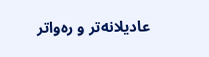عادیلانه‌تر و ره‌واتر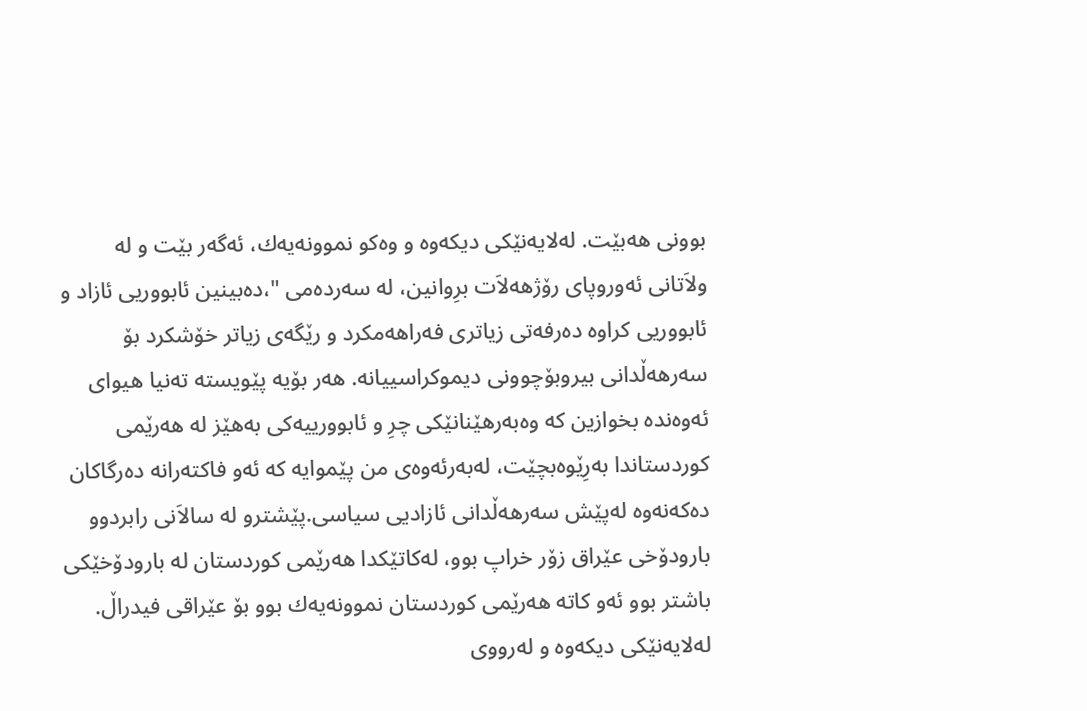بوونی هه‌بێت. له‌لایه‌نێكی دیكه‌وه‌ و وه‌كو نموونه‌یه‌ك، ئه‌گه‌ر بێت و له‌ ولاَتانی ئه‌وروپای رۆژهه‌لاَت برِوانین، له‌ سه‌رده‌می "،ده‌بینین ئابووریی ئازاد و ئابووریی كراوه‌ ده‌رفه‌تی زیاتری فه‌راهه‌مكرد و رێگه‌ی زیاتر خۆشكرد بۆ سه‌رهه‌ڵدانی بیروبۆچوونی دیموكراسییانه‌. هه‌ر بۆیه‌ پێویسته‌ ته‌نیا هیوای ئه‌وه‌نده‌ بخوازین كه‌ وه‌به‌رهێنانێكی چرِ و ئابوورییه‌كی به‌هێز له‌ هه‌رێمی كوردستاندا به‌رِێوه‌بچێت، له‌به‌رئه‌وه‌ی من پێموایه‌ كه‌ ئه‌و فاكته‌رانه‌ ده‌رگاكان ده‌كه‌نه‌وه‌ له‌پێش سه‌رهه‌ڵدانی ئازادیی سیاسی.پێشترو له‌ سالاَنی رابردوو بارودۆخی عێراق زۆر خراپ بوو، له‌كاتێكدا هه‌رێمی كوردستان له‌ بارودۆخێكی باشتر بوو ئه‌و كاته‌ هه‌رێمی كوردستان نموونه‌یه‌ك بوو بۆ عێراقی فیدراڵ. له‌لایه‌نێكی دیكه‌وه‌ و له‌رووی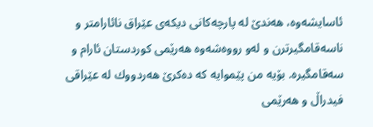ئاسایشه‌وه‌، هه‌ندێ له‌ پارچه‌كانی دیكه‌ی عێراق نائارامتر و ناسه‌قامگیرترن و له‌و رووه‌شه‌وه‌ هه‌رێمی كوردستان ئارام و سه‌قامگیره‌. بۆیه‌ من پێموایه‌ كه‌ ده‌كرێ هه‌ردووك له‌ عێراقی فیدراڵ و هه‌رێمی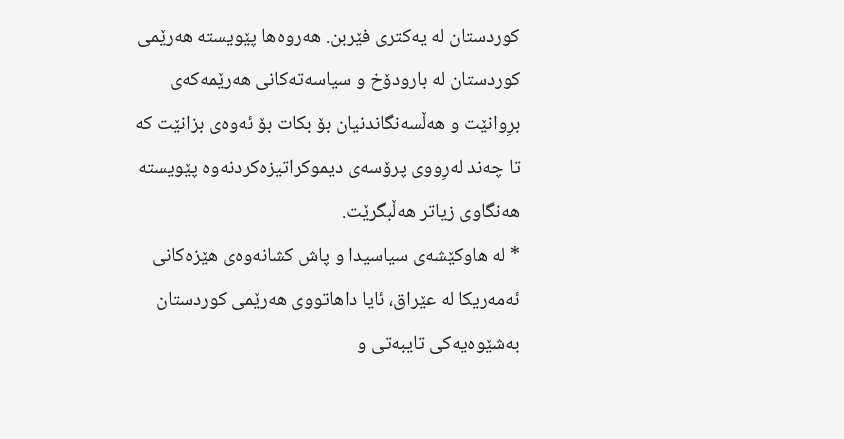كوردستان له‌ یه‌كتری فێربن. هه‌روه‌ها پێویسته‌ هه‌رێمی كوردستان له‌ بارودۆخ و سیاسه‌ته‌كانی هه‌رێمه‌كه‌ی برِوانێت و هه‌ڵسه‌نگاندنیان بۆ بكات بۆ ئه‌وه‌ی بزانێت كه‌ تا چه‌ند له‌رِووی پرۆسه‌ی دیموكراتیزه‌كردنه‌وه‌ پێویسته‌ هه‌نگاوى زیاتر هه‌ڵبگرێت.
* له‌ هاوكێشه‌ی سیاسیدا و پاش كشانه‌وه‌ی هێزه‌كانی ئه‌مه‌ریكا له‌ عێراق، ئایا داهاتووی هه‌رێمی كوردستان به‌شێوه‌یه‌كی تایبه‌تی و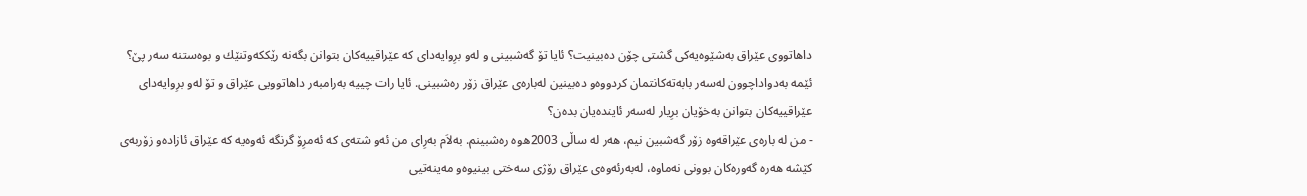داهاتووی عێراق به‌شێوه‌یه‌كی گشتی چۆن ده‌بینیت؟ ئایا تۆ گه‌شبینی و له‌و برِوایه‌دای كه‌ عێراقییه‌كان بتوانن بگه‌نه‌ رێككه‌وتنێك و بوه‌ستنه‌ سه‌ر پێ؟ ئێمه‌ به‌دواداچوون له‌سه‌ر بابه‌ته‌كانتمان كردووه‌و ده‌بینین له‌باره‌ی عێراق زۆر ره‌شبینی. ئایا رات چییه‌ به‌رامبه‌ر داهاتوویی عێراق و تۆ له‌و برِوایه‌دای عێراقییه‌كان بتوانن به‌خۆیان برِیار له‌سه‌ر ئاینده‌یان بده‌ن؟
- من له‌ باره‌ی عێراقه‌وه‌ زۆر گه‌شبین نیم، هه‌ر له‌ ساڵی 2003ه‌وه‌ ره‌شبینم. به‌لاَم به‌رِای من ئه‌و شته‌ی كه‌ ئه‌مرِۆ گرنگه‌ ئه‌وه‌یه‌ كه‌ عێراق ئازاده‌و زۆربه‌ی كێشه‌ هه‌ره‌ گه‌وره‌كان بوونی نه‌ماوه‌، له‌به‌رئه‌وه‌ی عێراق رۆژی سه‌ختی بینیوه‌و مه‌ینه‌تیی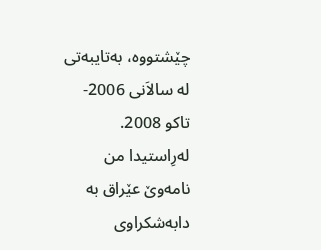چێشتووه‌، به‌تایبه‌تی له‌ سالاَنی 2006- تاكو 2008. له‌رِاستیدا من نامه‌وێ عێراق به‌ دابه‌شكراوی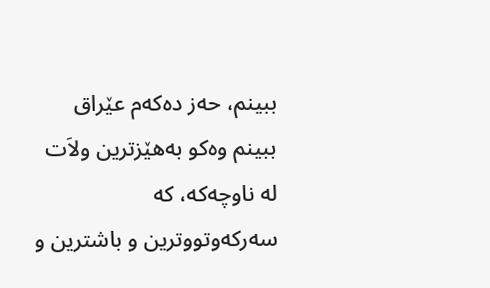ببینم، حه‌ز ده‌كه‌م عێراق ببینم وه‌كو به‌هێزترین ولاَت له‌ ناوچه‌كه‌، كه‌ سه‌ركه‌وتووترین و باشترین و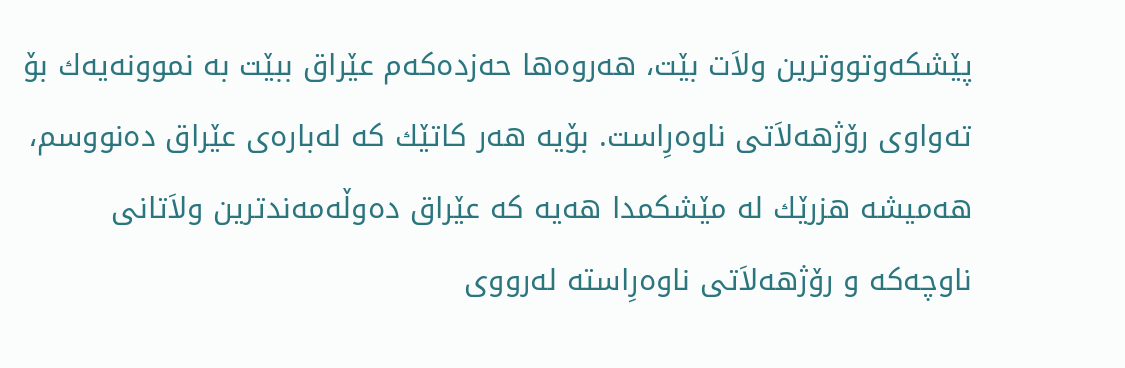پێشكه‌وتووترین ولاَت بێت، هه‌روه‌ها حه‌زده‌كه‌م عێراق ببێت به‌ نموونه‌یه‌ك بۆ ته‌واوی رۆژهه‌لاَتی ناوه‌رِاست. بۆیه‌ هه‌ر كاتێك كه‌ له‌باره‌ی عێراق ده‌نووسم، هه‌میشه‌ هزرێك له‌ مێشكمدا هه‌یه‌ كه‌ عێراق ده‌وڵه‌مه‌ندترین ولاَتانی ناوچه‌كه‌ و رۆژهه‌لاَتی ناوه‌رِاسته‌ له‌رووی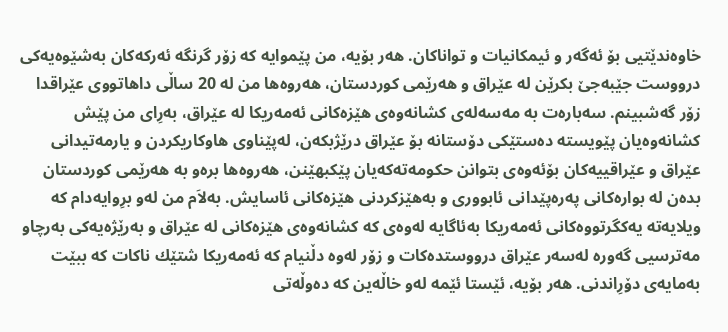خاوه‌ندێتیی بۆ ئه‌گه‌ر و ئیمكانیات و تواناكان. هه‌ر بۆیه‌، من پێموایه‌ كه‌ زۆر گرنگه‌ ئه‌ركه‌كان به‌شێوه‌یه‌كی درووست جێبه‌جێ بكرێن له‌ عێراق و هه‌رێمی كوردستان، هه‌روه‌ها من له‌ 20 ساڵی داهاتووی عێراقدا زۆر گه‌شبینم. سه‌باره‌ت به‌ مه‌سه‌له‌ی كشانه‌وه‌ی هێزه‌كانی ئه‌مه‌ریكا له‌ عێراق، به‌رِای من پێش كشانه‌وه‌یان پێویسته‌ ده‌ستێكی دۆستانه‌ بۆ عێراق درێژبكه‌ن، له‌پێناوی هاوكاریكردن و یارمه‌تیدانی عێراق و عێراقییه‌كان بۆئه‌وه‌ی بتوانن حكومه‌ته‌كه‌یان پێكبهێنن، هه‌روه‌ها بره‌و به‌ هه‌رێمی كوردستان بده‌ن له‌ بواره‌كانی په‌ره‌پێدانی ئابووری و به‌هێزكردنی هێزه‌كانی ئاسایش. به‌لاَم من له‌و برِوایه‌دام كه‌ ویلایه‌ته‌ یه‌كگرتووه‌كانی ئه‌مه‌ریكا به‌ئاگایه‌ له‌وه‌ی كه‌ كشانه‌وه‌ی هێزه‌كانی له‌ عێراق و به‌رێژه‌یه‌كی به‌رچاو مه‌ترسیی گه‌وره‌ له‌سه‌ر عێراق درووستده‌كات و زۆر له‌وه‌ دڵنیام كه‌ ئه‌مه‌ریكا شتێك ناكات كه‌ ببێت به‌مایه‌ی دۆرِاندنی. هه‌ر بۆیه‌، ئێستا ئێمه‌ له‌و خاڵه‌ین كه‌ ده‌وڵه‌تی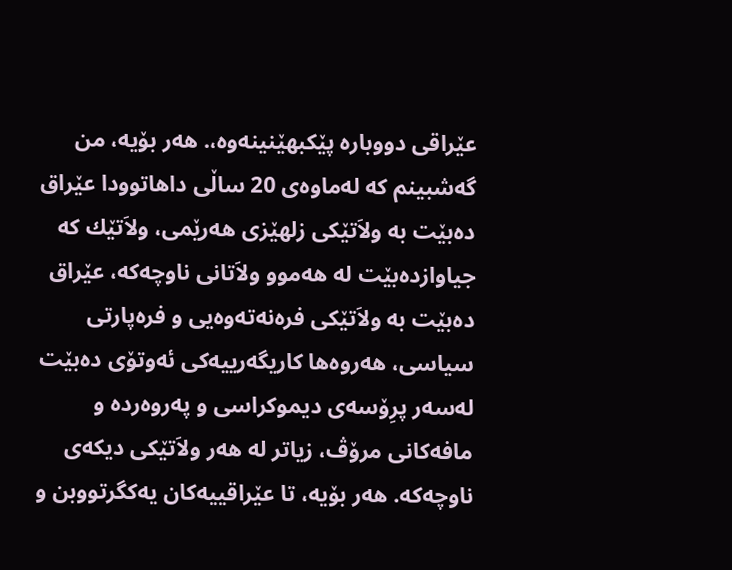عێراقی دووباره‌ پێكبهێنینه‌وه‌،. هه‌ر بۆیه‌، من گه‌شبینم كه‌ له‌ماوه‌ی 20 ساڵی داهاتوودا عێراق ده‌بێت به‌ ولاَتێكی زلهێزی هه‌رێمی، ولاَتێك كه‌ جیاوازده‌بێت له‌ هه‌موو ولاَتانی ناوچه‌كه‌، عێراق ده‌بێت به‌ ولاَتێكی فره‌نه‌ته‌وه‌یی و فره‌پارتی سیاسی، هه‌روه‌ها كاریگه‌رییه‌كی ئه‌وتۆی ده‌بێت له‌سه‌ر پرِۆسه‌ی دیموكراسی و په‌روه‌رده‌ و مافه‌كانی مرۆڤ، زیاتر له‌ هه‌ر ولاَتێكی دیكه‌ی ناوچه‌كه‌. هه‌ر بۆیه‌، تا عێراقییه‌كان یه‌كگرتووبن و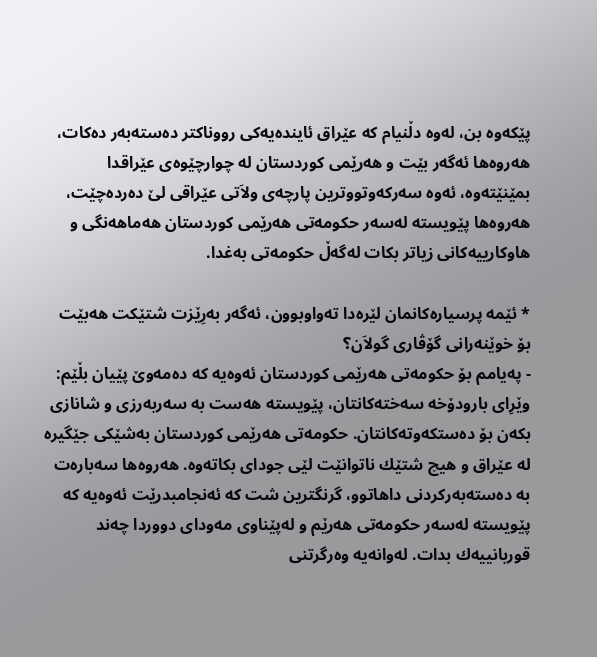پێكه‌وه‌ بن، له‌وه‌ دڵنیام كه‌ عێراق ئاینده‌یه‌كی رووناكتر ده‌سته‌به‌ر ده‌كات، هه‌روه‌ها ئه‌گه‌ر بێت و هه‌رێمی كوردستان له‌ چوارچێوه‌ی عێراقدا بمێنێته‌وه‌، ئه‌وه‌ سه‌ركه‌وتووترین پارچه‌ی ولاَتی عێراقی لێ ده‌رده‌چێت، هه‌روه‌ها پێویسته‌ له‌سه‌ر حكومه‌تی هه‌رێمی كوردستان هه‌ماهه‌نگی و هاوكارییه‌كانی زیاتر بكات له‌گه‌ڵ حكومه‌تی به‌غدا.

* ئێمه‌ پرسیاره‌كانمان لێره‌دا ته‌واوبوون، ئه‌گه‌ر به‌رِێزت شتێكت هه‌بێت بۆ خوێنه‌رانى گۆڤارى گولاَن؟
- په‌یامم بۆ حكومه‌تی هه‌رێمی كوردستان ئه‌وه‌یه‌ كه‌ ده‌مه‌وێ پێیان بڵێم: وێرِای بارودۆخه‌ سه‌خته‌كانتان، پێویسته‌ هه‌ست به‌ سه‌ربه‌رزی و شانازی بكه‌ن بۆ ده‌ستكه‌وته‌كانتان. حكومه‌تی هه‌رێمی كوردستان به‌شێكی جێگیره‌ له‌ عێراق و هیچ شتێك ناتوانێت لێی جودای بكاته‌وه‌. هه‌روه‌ها سه‌باره‌ت به‌ ده‌سته‌به‌ركردنی داهاتوو، گرنگترین شت كه‌ ئه‌نجامبدرێت ئه‌وه‌یه‌ كه‌ پێویسته‌ له‌سه‌ر حكومه‌تی هه‌رێم و له‌پێناوی مه‌ودای دووردا چه‌ند قوربانییه‌ك بدات. له‌وانه‌یه‌ وه‌رگرتنی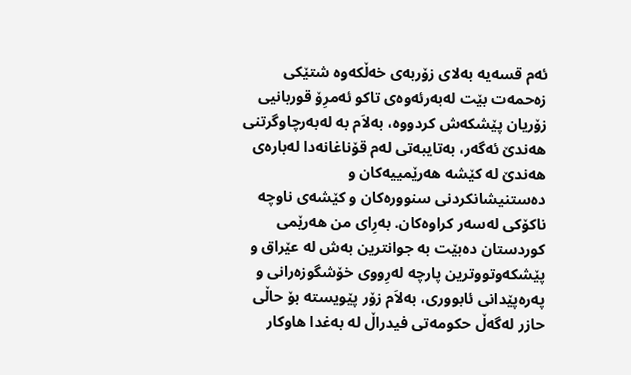ئه‌م قسه‌یه‌ به‌لای زۆربه‌ی خه‌ڵكه‌وه‌ شتێكی زه‌حمه‌ت بێت له‌به‌رئه‌وه‌ی تاكو ئه‌مرِۆ قوربانیی زۆریان پێشكه‌ش كردووه‌، به‌لاَم به‌ له‌به‌رچاوگرتنی هه‌ندێ ئه‌گه‌ر، به‌تایبه‌تی له‌م قۆناغانه‌دا له‌باره‌ی هه‌ندێ له‌ كێشه‌ هه‌رێمییه‌كان و ده‌ستنیشانكردنی سنووره‌كان و كێشه‌ی ناوچه‌ ناكۆكی له‌سه‌ر كراوه‌كان. به‌رِای من هه‌رێمی كوردستان ده‌بێت به‌ جوانترین به‌ش له‌ عێراق و پێشكه‌وتووترین پارچه‌ له‌رِووی خۆشگوزه‌رانی و په‌ره‌پێدانی ئابووری، به‌لاَم زۆر پێویسته‌ بۆ حاڵی حازر له‌گه‌ڵ حكومه‌تی فیدراڵ له‌ به‌غدا هاوكار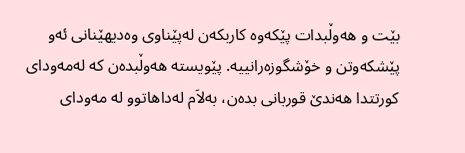بێت و هه‌وڵبدات پێكه‌وه‌ كاربكه‌ن له‌پێناوی وه‌دیهێنانی ئه‌و پێشكه‌وتن و خۆشگوزه‌رانییه‌. پێویسته‌ هه‌وڵبده‌ن كه‌ له‌مه‌ودای كورتتدا هه‌ندێ قوربانی بده‌ن، به‌لاَم له‌داهاتوو له‌ مه‌ودای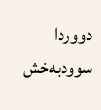دووردا سوودبه‌خش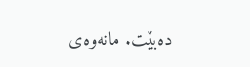ده‌بێت. مانه‌وه‌ی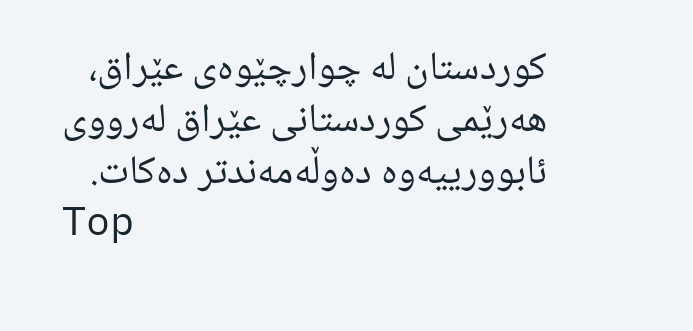كوردستان له‌ چوارچێوه‌ی عێراق، هه‌رێمی كوردستانی عێراق له‌رووی ئابوورییه‌وه‌ ده‌وڵه‌مه‌ندتر ده‌كات.
Top